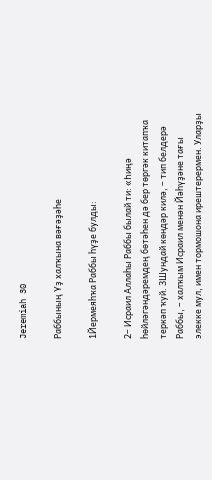Jeremiah 30

Раббының Үҙ халҡына вәғәҙәһе

1Йермеяһҡа Раббы һүҙе булды:

2– Исраил Аллаһы Раббы былай ти: «Һиңә һөйләгәндәремдең бөтәһен дә бер төргәк китапҡа теркәп ҡуй. 3Шундай көндәр килә, – тип белдерә Раббы, – халҡым Исраил менән Йәһүҙәне тағы элекке мул, имен тормошона ирештерермен. Уларҙы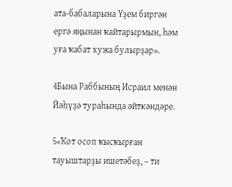ата-бабаларына Үҙем биргән ергә яңынан ҡайтарырмын, һәм уға ҡабат хужа булырҙар».

4Бына Раббының Исраил менән Йәһүҙә тураһында әйткәндәре.

5«Ҡот осоп ҡысҡырған тауыштарҙы ишетәбеҙ, – ти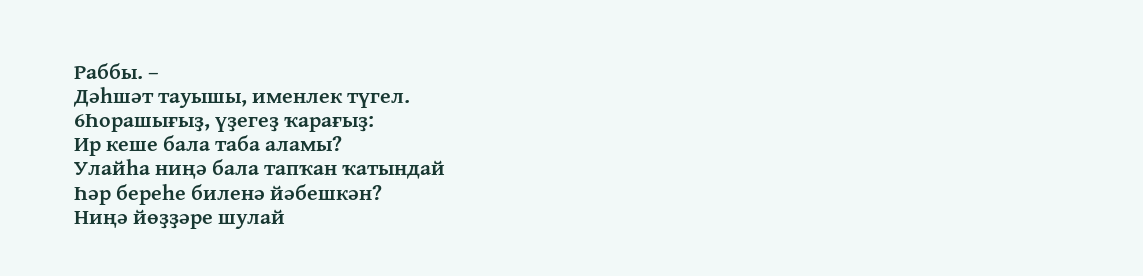Раббы. –
Дәһшәт тауышы, именлек түгел.
6Һорашығыҙ, үҙегеҙ ҡарағыҙ:
Ир кеше бала таба аламы?
Улайһа ниңә бала тапҡан ҡатындай
Һәр береһе биленә йәбешкән?
Ниңә йөҙҙәре шулай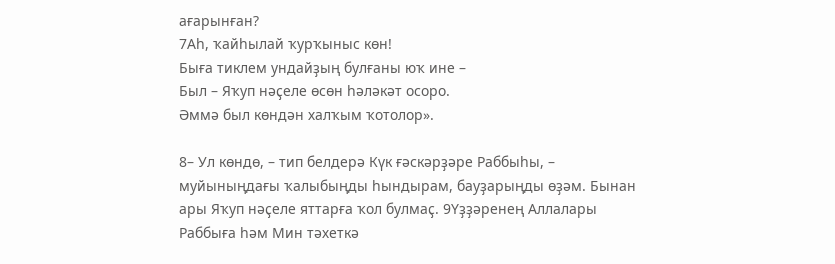ағарынған?
7Аһ, ҡайһылай ҡурҡыныс көн!
Быға тиклем ундайҙың булғаны юҡ ине –
Был – Яҡуп нәҫеле өсөн һәләкәт осоро.
Әммә был көндән халҡым ҡотолор».

8– Ул көндө, – тип белдерә Күк ғәскәрҙәре Раббыһы, – муйыныңдағы ҡалыбыңды һындырам, бауҙарыңды өҙәм. Бынан ары Яҡуп нәҫеле яттарға ҡол булмаҫ. 9Үҙҙәренең Аллалары Раббыға һәм Мин тәхеткә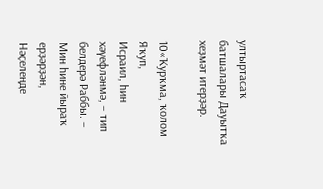ултыртасаҡ батшалары Дауытҡа хеҙмәт итерҙәр.

10«Ҡурҡма, ҡолом Яҡуп,
Исраил, һин хәүефләнмә, – тип белдерә Раббы. –
Мин һине йыраҡ ерҙәрҙән,
Нәҫелеңде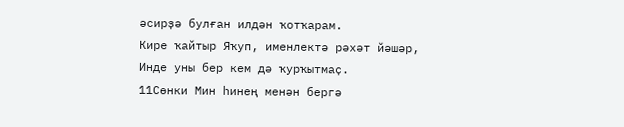әсирҙә булған илдән ҡотҡарам.
Кире ҡайтыр Яҡуп, именлектә рәхәт йәшәр,
Инде уны бер кем дә ҡурҡытмаҫ.
11Сөнки Мин һинең менән бергә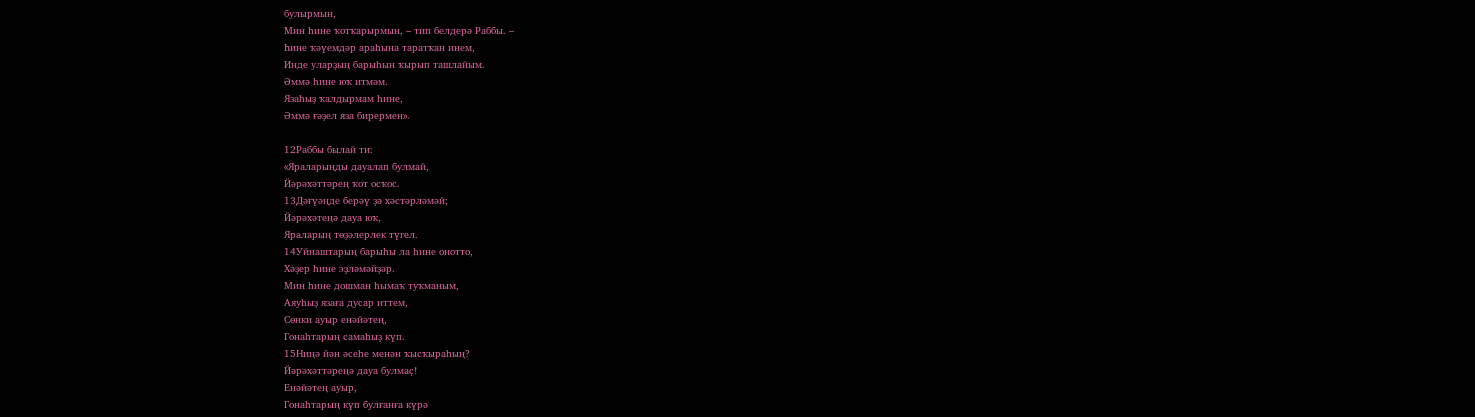булырмын,
Мин һине ҡотҡарырмын, – тип белдерә Раббы. –
Һине ҡәүемдәр араһына таратҡан инем,
Инде уларҙың барыһын ҡырып ташлайым.
Әммә һине юҡ итмәм.
Язаһыҙ ҡалдырмам һине,
Әммә ғәҙел яза бирермен».

12Раббы былай ти:
«Яраларыңды дауалап булмай,
Йәрәхәттәрең ҡот осҡос.
13Дәғүәңде берәү ҙә хәстәрләмәй;
Йәрәхәтеңә дауа юҡ,
Яраларың төҙәлерлек түгел.
14Уйнаштарың барыһы ла һине онотто,
Хәҙер һине эҙләмәйҙәр.
Мин һине дошман һымаҡ туҡманым,
Аяуһыҙ язаға дусар иттем,
Сөнки ауыр енәйәтең,
Гонаһтарың самаһыҙ күп.
15Ниңә йән әсеһе менән ҡысҡыраһың?
Йәрәхәттәреңә дауа булмаҫ!
Енәйәтең ауыр,
Гонаһтарың күп булғанға күрә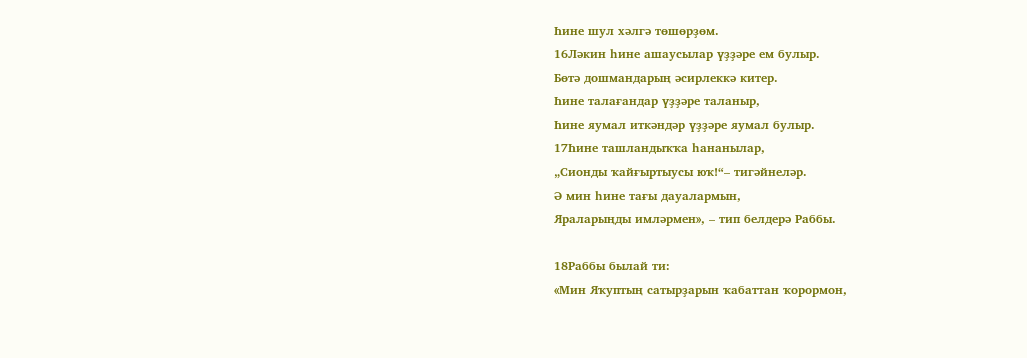Һине шул хәлгә төшөрҙөм.
16Ләкин һине ашаусылар үҙҙәре ем булыр.
Бөтә дошмандарың әсирлеккә китер.
Һине талағандар үҙҙәре таланыр,
Һине яумал иткәндәр үҙҙәре яумал булыр.
17Һине ташландыҡҡа һананылар,
„Сионды ҡайғыртыусы юҡ!“– тигәйнеләр.
Ә мин һине тағы дауалармын,
Яраларыңды имләрмен», – тип белдерә Раббы.

18Раббы былай ти:
«Мин Яҡуптың сатырҙарын ҡабаттан ҡорормон,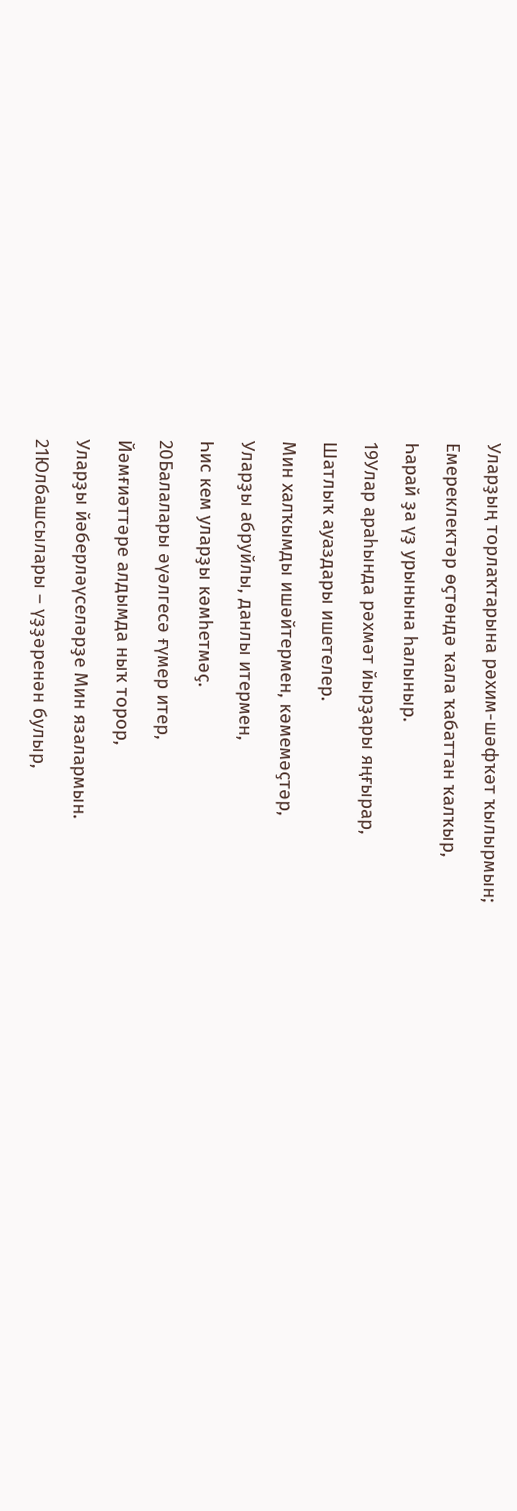Уларҙың торлаҡтарына рәхим-шәфҡәт ҡылырмын;
Емереклектәр өҫтөндә ҡала ҡабаттан ҡалҡыр,
Һарай ҙа үҙ урынына һалыныр.
19Улар араһында рәхмәт йырҙары яңғырар,
Шатлыҡ ауаздары ишетелер.
Мин халҡымды ишәйтермен, кәмемәҫтәр,
Уларҙы абруйлы, данлы итермен,
Һис кем уларҙы кәмһетмәҫ.
20Балалары әүәлгесә ғүмер итер,
Йәмғиәттәре алдымда ныҡ торор,
Уларҙы йәберләүселәрҙе Мин язалармын.
21Юлбашсылары – үҙҙәренән булыр,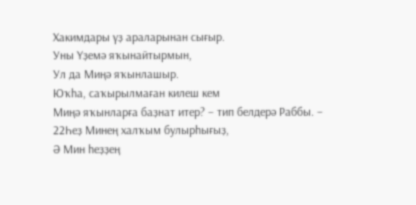Хакимдары үҙ араларынан сығыр.
Уны Үҙемә яҡынайтырмын,
Ул да Миңә яҡынлашыр.
Юҡһа, саҡырылмаған килеш кем
Миңә яҡынларға баҙнат итер? – тип белдерә Раббы. –
22Һеҙ Минең халҡым булырһығыҙ,
Ә Мин һеҙҙең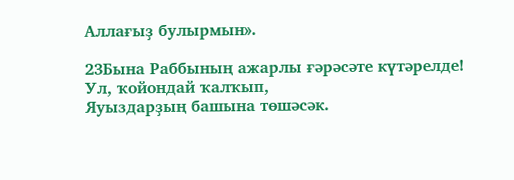Аллағыҙ булырмын».

23Бына Раббының ажарлы ғәрәсәте күтәрелде!
Ул, ҡойондай ҡалҡып,
Яуыздарҙың башына төшәсәк.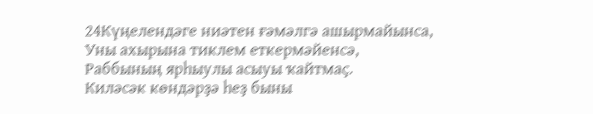24Күңелендәге ниәтен ғәмәлгә ашырмайынса,
Уны ахырына тиклем еткермәйенсә,
Раббының ярһыулы асыуы ҡайтмаҫ.
Киләсәк көндәрҙә һеҙ быны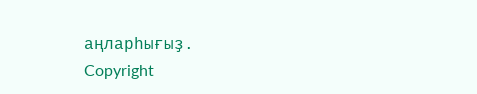аңларһығыҙ.
Copyright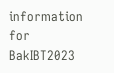information for BakIBT2023